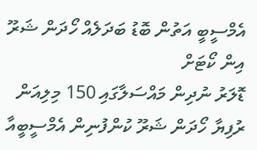އެމްސީބީ އަތުން ބޮޑު ބަދަލެއް ހޯދަން ޝަރޫ އިން ކޯޓަށް
ޑޮލަރު ނުދިން މައްސަލާގައި 150 މިލިއަން ރުފިޔާ ހޯދަން ޝަރޫ ކުންފުނިން އެމްސީބީއާ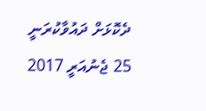ދެކޮޅަށް ދައުވާކުރަނީ
25 ޖެނުއަރީ 2017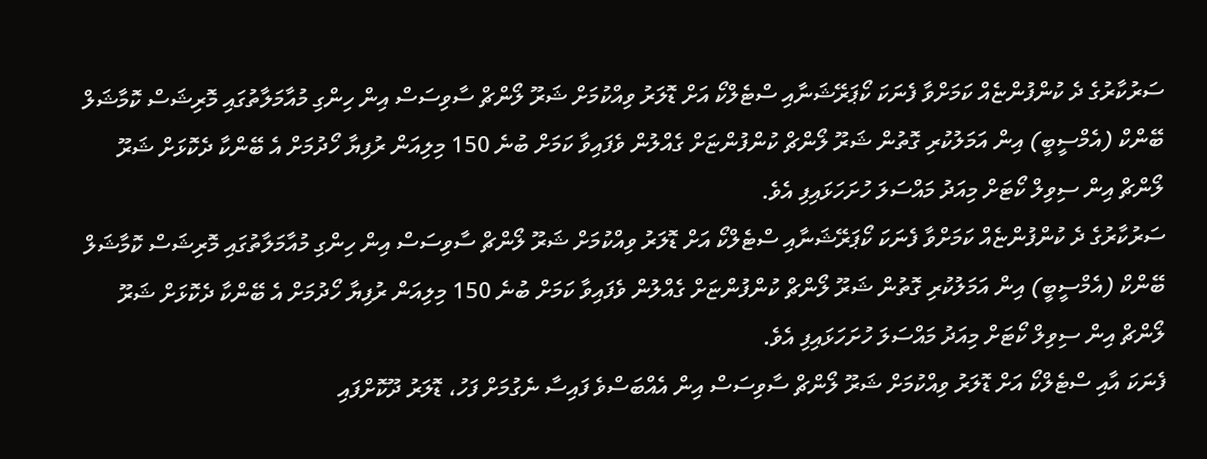ސަރުކާރުގެ ދެ ކުންފުންޏެއް ކަމަށްވާ ފެނަކަ ކޯޕަރޭޝަނާއި ސްޓެލްކޯ އަށް ޑޮލަރު ވިއްކުމަށް ޝަރޫ ލޯންޗް ސާވިސަސް އިން ހިންގި މުއާމަލާތުގައި މޮރިޝަސް ކޮމާޝަލް ބޭންކް (އެމްސީބީ) އިން އަމަލުކުރި ގޮތުން ޝަރޫ ލޯންޗް ކުންފުންޏަށް ގެއްލުން ވެފައިވާ ކަމަށް ބުނެ 150 މިލިއަން ރުފިޔާ ހޯދުމަށް އެ ބޭންކާ ދެކޮޅަށް ޝަރޫ ލޯންޗް އިން ސިވިލް ކޯޓަށް މިއަދު މައްސަލަ ހުށަހަޅައިފި އެވެ.
ސަރުކާރުގެ ދެ ކުންފުންޏެއް ކަމަށްވާ ފެނަކަ ކޯޕަރޭޝަނާއި ސްޓެލްކޯ އަށް ޑޮލަރު ވިއްކުމަށް ޝަރޫ ލޯންޗް ސާވިސަސް އިން ހިންގި މުއާމަލާތުގައި މޮރިޝަސް ކޮމާޝަލް ބޭންކް (އެމްސީބީ) އިން އަމަލުކުރި ގޮތުން ޝަރޫ ލޯންޗް ކުންފުންޏަށް ގެއްލުން ވެފައިވާ ކަމަށް ބުނެ 150 މިލިއަން ރުފިޔާ ހޯދުމަށް އެ ބޭންކާ ދެކޮޅަށް ޝަރޫ ލޯންޗް އިން ސިވިލް ކޯޓަށް މިއަދު މައްސަލަ ހުށަހަޅައިފި އެވެ.
ފެނަކަ އާއި ސްޓެލްކޯ އަށް ޑޮލަރު ވިއްކުމަށް ޝަރޫ ލޯންޗް ސާވިސަސް އިން އެއްބަސްވެ ފައިސާ ނެގުމަށް ފަހު، ޑޮލަރު ދޫކޮށްފައި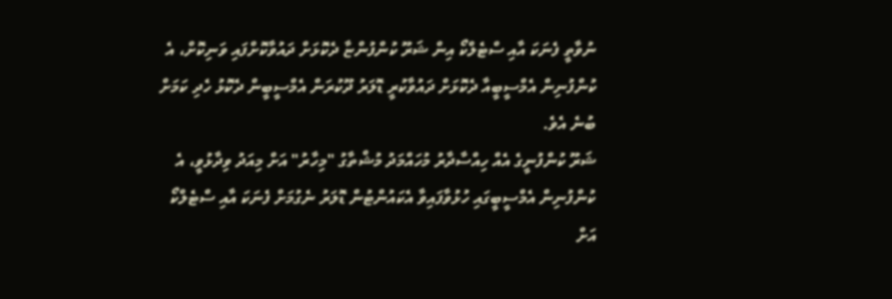ނުވާތީ ފެނަކަ އާއި ސްޓެލްކޯ އިން ޝަރޫ ކުންފުންޏާ ދެކޮޅަށް ދައުވާކޮށްފައި ވަނިކޮށް، އެ ކުންފުނިން އެމްސީބީއާ ދެކޮޅަށް ދައުވާކުރީ ޑޮލަރު ދޫކުރަން އެމްސީބީން ދެކޮޅު ހެދި ކަމަށް ބުނެ އެވެ.
ޝަރޫ ކުންފުނީގެ އެއް ހިއްސާދާރު މުހައްމަދު މުޝްތާގު "މިހާރު" އަށް މިއަދު ވިދާޅުވީ، އެ ކުންފުނިން އެމްސީބީގައި ހުޅުވާފައިވާ އެކައުންޓުން ޑޮލަރު ނެގުމަށް ފެނަކަ އާއި ސްޓެލްކޯ އަށް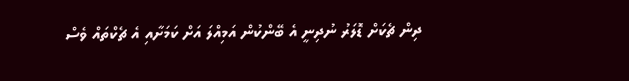ދިން ޗެކަށް ޑޮލަރު ނުދިނީ އެ ބޭންކުން އަމިއްލަ އަށް ކަމަށާއި އެ ޗެކްތައް ވެސް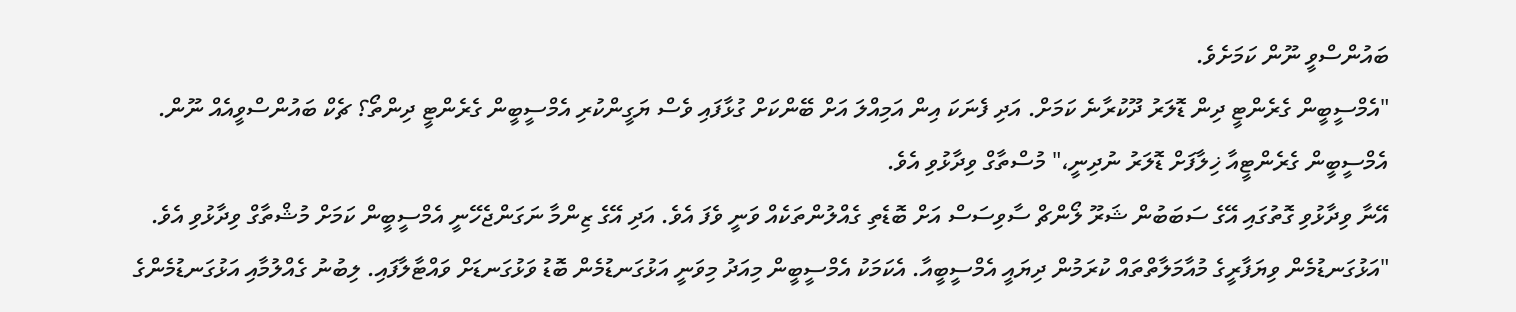ބައުންސްވީ ނޫން ކަމަށެވެ.
"އެމްސީބީން ގެރެންޓީ ދިން ޑޮލަރު ދޫކުރާނެ ކަމަށް. އަދި ފެނަކަ އިން އަމިއްލަ އަށް ބޭންކަށް ގުޅާފައި ވެސް ޔަގީންކުރި އެމްސީބީން ގެރެންޓީ ދިންތޯ؟ ޗެކް ބައުންސްވީއެއް ނޫން. އެމްސީބީން ގެރެންޓީއާ ޚިލާފަށް ޑޮލަރު ނުދިނީ،" މުސްތާގް ވިދާޅުވި އެވެ.
އޭނާ ވިދާޅުވި ގޮތުގައި އޭގެ ސަބަބުން ޝަރޫ ލޯންޗް ސާވިސަސް އަށް ބޮޑެތި ގެއްލުންތަކެއް ވަނީ ވެފަ އެވެ. އަދި އޭގެ ޒިންމާ ނަގަންޖެހޭނީ އެމްސީބީން ކަމަށް މުޝްތާގް ވިދާޅުވި އެވެ.
"އަޅުގަނޑުމެން ވިޔަފާރީގެ މުއާމަލާތްތައް ކުރަމުން ދިޔައީ އެމްސީބީއާ. އެކަމަކު އެމްސީބީން މިއަދު މިވަނީ އަޅުގަނޑުމެން ބޮޑު ވަޅުގަނޑަށް ވައްޓާލާފައި. ލިބުނު ގެއްލުމާއި އަޅުގަނޑުމެންގެ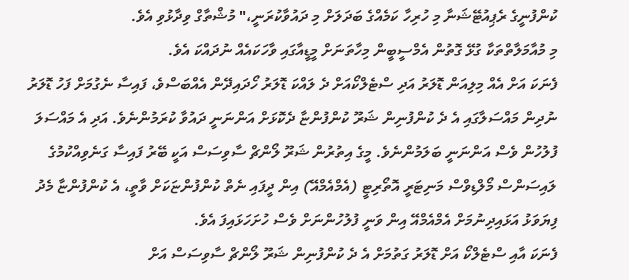ކުންފުނީގެ ރެޕިއުޓޭޝަނާ މި ހުރިހާ ކަމެއްގެ ބަދަލަށް މި ދައުވާކުރަނީ،" މުޝްތާގް ވިދާޅުވި އެވެ.
މި މުއާމަލާތްތަކާ ގުޅޭ ގޮތުން އެމްސީބީން މިހާތަނަށް މީޑީއާގައި ވާހަކައެއް ނުދައްކަ އެވެ.
ފެނަކަ އަށް އެއް މިލިއަން ޑޮލަރު އަދި ސްޓެލްކޯއަށް ދެ ލައްކަ ޑޮލަރު ހޯދައިދޭން އެއްބަސްވެ، ފައިސާ ނެގުމަށް ފަހު ޑޮލަރު ނުދިން މައްސަލާގައި އެ ދެ ކުންފުނިން ޝަރޫ ކުންފުންޏާ ދެކޮޅަށް އަންނަނީ ދައުވާ ކުރަމުންނެވެ. އަދި އެ މައްސަލަ ފުލުހުން ވެސް އަންނަނީ ބަލަމުންނެވެ. މީގެ އިތުރުން ޝަރޫ ލޯންޗް ސާވިސަސް އަކީ ބޭރު ފައިސާ ގަނެވިއްކުމުގެ ލައިސަންސް މޯލްޑިވްސް މަނިޓަރީ އޮތޯރިޓީ (އެމްއެމްއޭ) އިން ދީފައި ނެތް ކުންފުންޏަކަށް ވާތީ، އެ ކުންފުންޏާ މެދު ފިޔަވަޅު އަޅައިދިނުމަށް އެމްއެމްއޭ އިން ވަނީ ފުލުހުންނަށް ވެސް ހުށަހަޅައިފަ އެވެ.
ފެނަކަ އާއި ސްޓެލްކޯ އަށް ޑޮލަރު ގަތުމަށް އެ ދެ ކުންފުނިން ޝަރޫ ލޯންޗް ސާވިސަސް އަށް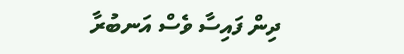ދިން ފައިސާ ވެސް އަނބުރާ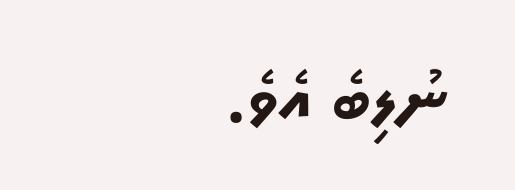ނުލިބެ އެވެ.